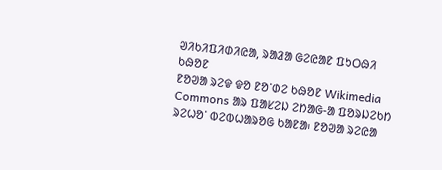ᱣᱤᱠᱤᱯᱤᱰᱤᱭᱟ, ᱨᱟᱲᱟ ᱜᱮᱭᱟᱱ ᱯᱩᱛᱷᱤ ᱠᱷᱚᱱ
ᱱᱚᱣᱟ ᱨᱮᱫ ᱫᱚ ᱱᱚᱸᱰᱮ ᱠᱷᱚᱱ Wikimedia Commons ᱟᱨ ᱯᱟᱥᱮᱡ ᱮᱴᱟᱜ-ᱟ ᱯᱚᱨᱡᱮᱠᱴ ᱨᱮᱦᱚᱸ ᱵᱮᱵᱦᱟᱨᱚᱜ ᱠᱟᱱᱟ᱾ ᱱᱚᱣᱟ ᱨᱮᱭᱟ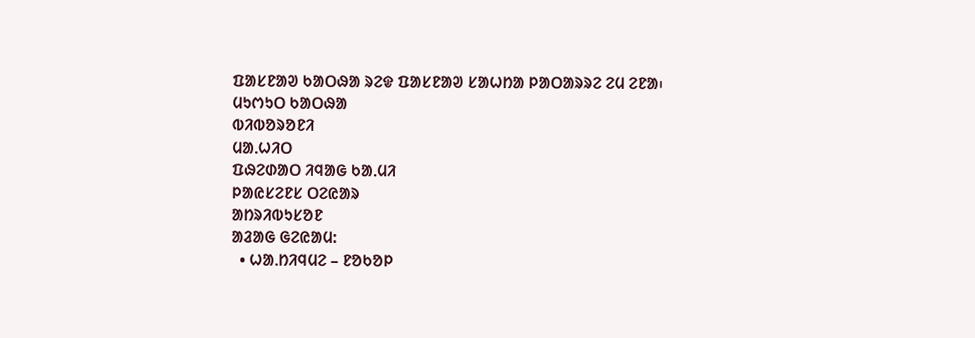ᱯᱟᱥᱱᱟᱣ ᱠᱟᱛᱷᱟ ᱨᱮᱫ ᱯᱟᱥᱱᱟᱣ ᱥᱟᱦᱴᱟ ᱞᱟᱛᱟᱨᱨᱮ ᱮᱢ ᱮᱱᱟ᱾
ᱢᱩᱬᱩᱛ ᱠᱟᱛᱷᱟ
ᱵᱤᱵᱚᱨᱚᱱᱤ
ᱢᱟᱹᱦᱤᱛ
ᱯᱷᱮᱰᱟᱛ ᱤᱧᱟᱜ ᱠᱟᱹᱢᱤ
ᱞᱟᱭᱥᱮᱱᱥ ᱛᱮᱭᱟᱨ
ᱟᱴᱨᱤᱵᱩᱥᱚᱱ
ᱟᱲᱟᱜ ᱜᱮᱭᱟᱢ:
  • ᱦᱟᱹᱴᱤᱧᱢᱮ – ᱱᱚᱠᱚᱞ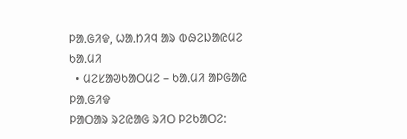ᱞᱟᱹᱜᱤᱫ, ᱦᱟᱹᱴᱤᱧ ᱟᱨ ᱵᱷᱮᱡᱟᱭᱢᱮ ᱠᱟᱹᱢᱤ
  • ᱢᱮᱥᱟᱣᱠᱟᱛᱢᱮ – ᱠᱟᱹᱢᱤ ᱟᱞᱜᱟᱭ ᱞᱟᱹᱜᱤᱫ
ᱞᱟᱛᱟᱨ ᱨᱮᱭᱟᱜ ᱨᱤᱛ ᱞᱮᱠᱟᱛᱮ: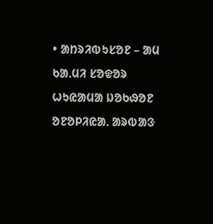• ᱟᱴᱨᱤᱵᱩᱥᱚᱱ – ᱟᱢ ᱠᱟᱹᱢᱤ ᱥᱚᱫᱚᱨ ᱦᱩᱭᱟᱢᱟ ᱡᱚᱠᱷᱚᱱ ᱚᱱᱚᱞᱤᱭᱟᱹ ᱟᱨᱵᱟᱝ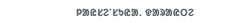ᱞᱟᱭᱥᱮᱸᱥᱩᱭᱟᱹ ᱫᱟᱨᱟᱭᱛᱮ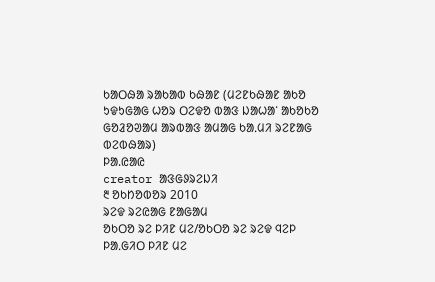ᱠᱟᱛᱷᱟ ᱨᱟᱠᱟᱵ ᱠᱷᱟᱱ (ᱢᱮᱱᱠᱷᱟᱱ ᱟᱠᱚ ᱩᱫᱩᱜᱟᱜ ᱦᱚᱨ ᱛᱮᱫᱚ ᱵᱟᱝ ᱡᱟᱦᱟᱸ ᱟᱠᱚᱠᱚ ᱜᱚᱲᱚᱣᱟᱢ ᱟᱨᱵᱟᱝ ᱟᱢᱟᱜ ᱠᱟᱹᱢᱤ ᱨᱮᱱᱟᱜ ᱵᱮᱵᱷᱟᱨ)
ᱞᱟ.ᱭᱟᱭ
creator ᱟᱝᱜᱽᱨᱮᱡᱤ
᱓ ᱚᱠᱴᱚᱵᱚᱨ 2010
ᱨᱮᱫ ᱨᱮᱭᱟᱜ ᱱᱟᱜᱟᱢ
ᱚᱠᱛᱚ ᱨᱮ ᱞᱤᱱ ᱢᱮ/ᱚᱠᱛᱚ ᱨᱮ ᱨᱮᱫ ᱧᱮᱞ ᱞᱟᱹᱜᱤᱛ ᱞᱤᱱ ᱢᱮ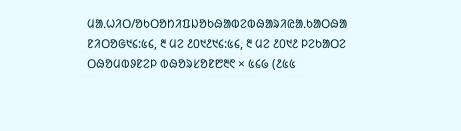ᱢᱟᱹᱦᱤᱛ/ᱚᱠᱛᱚᱴᱤᱯᱡᱚᱠᱷᱟᱵᱮᱵᱷᱟᱨᱤᱭᱟᱹᱠᱟᱛᱷᱟ
ᱱᱤᱛᱚᱜ᱑᱔:᱕᱔, ᱓ ᱢᱮ ᱒᱐᱑᱒᱑᱔:᱕᱔, ᱓ ᱢᱮ ᱒᱐᱑᱒ ᱞᱮᱠᱟᱛᱮ ᱛᱷᱚᱢᱵᱽᱱᱮᱞ ᱵᱷᱚᱨᱥᱚᱱ᱘᱓᱖ × ᱕᱔᱙ (᱒᱕᱕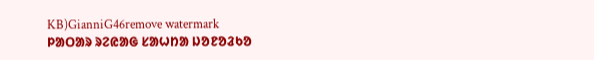KB)GianniG46remove watermark
ᱞᱟᱛᱟᱨ ᱨᱮᱭᱟᱜ ᱥᱟᱦᱴᱟ ᱡᱚᱱᱚᱲᱠᱚ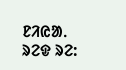ᱱᱤᱭᱟᱹ ᱨᱮᱫ ᱨᱮ: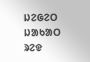ᱡᱮᱜᱮᱛ ᱡᱟᱠᱟᱛ ᱨᱮᱫ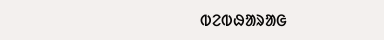ᱵᱮᱵᱷᱟᱨᱟᱜ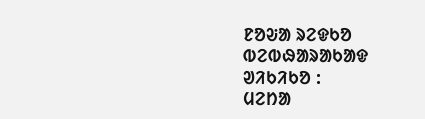ᱱᱚᱶᱟ ᱨᱮᱫᱠᱚ ᱵᱮᱵᱷᱟᱨᱟᱠᱟᱫ ᱣᱤᱠᱤᱠᱚ :
ᱢᱮᱴᱟ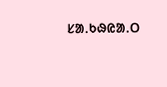ᱥᱟᱹᱠᱷᱭᱟᱹᱛ